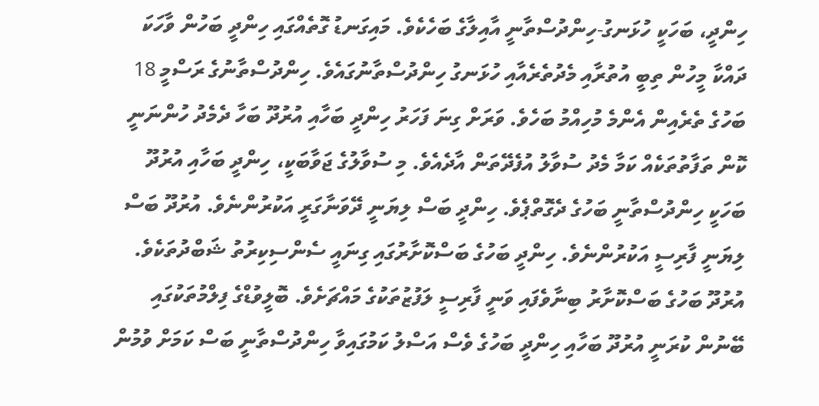ހިންދީ، ބަހަކީ ހުޅަނގު-ހިންދުސްތާނީ އާއިލާގެ ބަހެކެވެ. މައިގަނޑު ގޮތެއްގައި ހިންދީ ބަހުން ވާހަކަ ދައްކާ މީހުން ތިބީ އުތުރާއި މެދުތެރެއާއި ހުޅަނގު ހިންދުސްތާނުގައެވެ. ހިންދުސްތާނުގެ ރަސްމީ 18 ބަހުގެ ތެރެއިން އެންމެ މުހިއްމު ބަހެވެ. ވަރަށް ގިނަ ފަހަރު ހިންދީ ބަހާއި އުރުދޫ ބަހާ ދެމެދު ހުންނަނީ ކޮން ތަފާތުތަކެއް ކަމާ މެދު ސުވާލު އުފެދޭތަން އާދެއެވެ. މި ސުވާލުގެ ޖަވާބަކީ، ހިންދީ ބަހާއި އުރުދޫ ބަހަކީ ހިންދުސްތާނީ ބަހުގެ ދެގޮތްޕެވެ. ހިންދީ ބަސް ލިޔަނީ ދޭވަނާގަރީ އަކުރުންނެވެ. އުރުދޫ ބަސް ލިޔަނީ ފާރިސީ އަކުރުންނެވެ. ހިންދީ ބަހުގެ ބަސްކޮށާރުގައި ގިނައީ ސެންސިކިރުތު ޝަބްދުތަކެވެ. އުރުދޫ ބަހުގެ ބަސްކޮށާރު ބިނާވެފައި ވަނީ ފާރިސީ ލަފުޒުތަކުގެ މައްޗަށެވެ. ބޮލީވުޑްގެ ފިލްމުތަކުގައި ބޭނުން ކުރަނީ އުރުދޫ ބަހާއި ހިންދީ ބަހުގެ ވެސް އަސްލު ކަމުގައިވާ ހިންދުސްތާނީ ބަސް ކަމަށް ވުމުން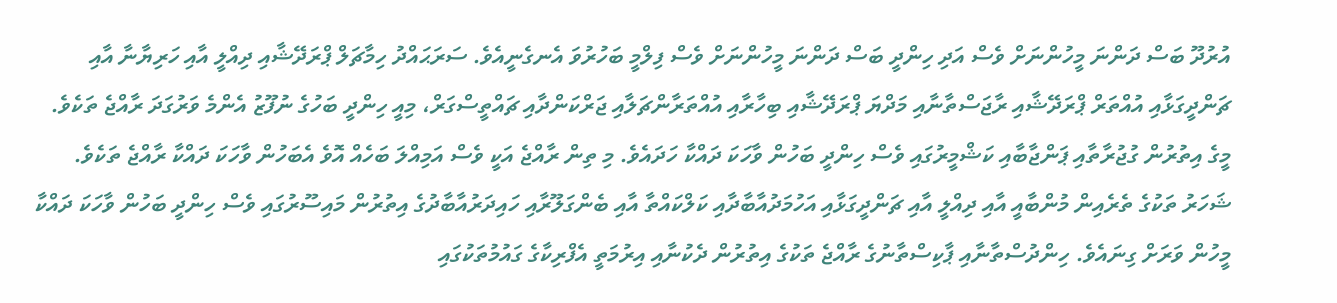އުރުދޫ ބަސް ދަންނަ މީހުންނަށް ވެސް އަދި ހިންދީ ބަސް ދަންނަ މީހުންނަށް ވެސް ފިލްމީ ބަހުރުވަ އެނގެނީއެވެ. ސަރަޙައްދު ހިމާޗަލް ޕްރަދޭޝާއި ދިއްލީ އާއި ހަރިޔާނާ އާއި ޗަންދީގަޅާއި އުއްތަރް ޕްރަދޭޝާއި ރާޖަސްތާނާއި މަދްޔަ ޕްރަދޭޝާއި ބިހާރާއި އުއްތަރާންޗަލާއި ޖަރްކަންދާއި ޗައްތީސްގަރް، މިއީ ހިންދީ ބަހުގެ ނުފޫޒު އެންމެ ވަރުގަދަ ރާއްޖެ ތަކެވެ. މީގެ އިތުރުން ގުޖުރާތާއި ޕަންޖާބާއި ކަޝްމީރުގައި ވެސް ހިންދީ ބަހުން ވާހަކަ ދައްކާ ހަދައެވެ. މި ތިން ރާއްޖެ އަކީ ވެސް އަމިއްލަ ބަހެއް އޮވެ އެބަހުން ވާހަކަ ދައްކާ ރާއްޖެ ތަކެވެ. ޝަހަރު ތަކުގެ ތެރެއިން މުންބާއީ އާއި ދިއްލީ އާއި ޗަންދީގަޅާއި އަހުމަދުއާބާދާއި ކަލްކައްތާ އާއި ބެންގަލޫރާއި ހައިދަރުއާބާދުގެ އިތުރުން މައިސޫރުގައި ވެސް ހިންދީ ބަހުން ވާހަކަ ދައްކާ މީހުން ވަރަށް ގިނައެވެ. ހިންދުސްތާނާއި ޕާކިސްތާނުގެ ރާއްޖެ ތަކުގެ އިތުރުން ދެކުނާއި އިރުމަތީ އެފްރިކާގެ ގައުމުތަކުގައި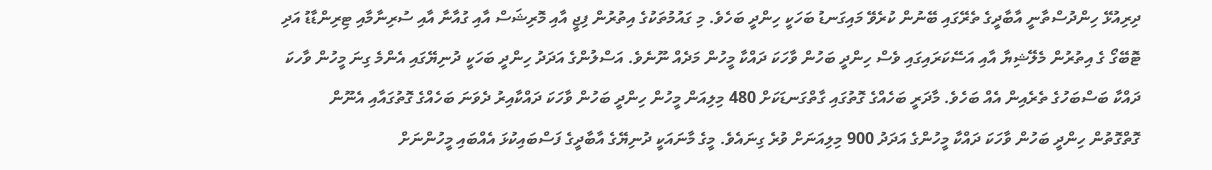ދިރިއުޅޭ ހިންދުސްތާނީ އާބާދީގެ ތެރޭގައި ބޭނުން ކުރެވޭ މައިގަނޑު ބަހަކީ ހިންދީ ބަހެވެ. މި ގައުމުތަކުގެ އިތުރުން ފިޖީ އާއި މޮރިޝަސް އާއި ގުއާނާ އާއި ސުރިނާމާއި ޓިރިންޑާޑު އަދި ޓޮބޭގޯ ގެ އިތުރުން މެލޭޝިޔާ އާއި އަސޭކަރައިގައި ވެސް ހިންދީ ބަހުން ވާހަކަ ދައްކާ މީހުން މަދެއް ނޫނެވެ. އަސްލުންގެ އަދަދު ހިންދީ ބަހަކީ ދުނިޔޭގައި އެންމެ ގިނަ މީހުން ވާހކަ ދައްކާ ބަސްބަހުގެ ތެރެއިން އެއް ބަހެވެ. މާދަރީ ބަހެއްގެ ގޮތުގައި ގާތްގަނޑަކަށް 480 މިލިއަން މީހުން ހިންދީ ބަހުން ވާހަކަ ދައްކާއިރު ދެވަނަ ބަހެއްގެ ގޮތުގައާއި އެނޫން ގޮތްގޮތުން ހިންދީ ބަހުން ވާހަކަ ދައްކާ މީހުންގެ އަދަދު 900 މިލިއަނަށް ވުރެ ގިނައެވެ. މީގެ މާނައަކީ ދުނިޔޭގެ އާބާދީގެ ފަސްބައިކުޅަ އެއްބައި މީހުންނަށް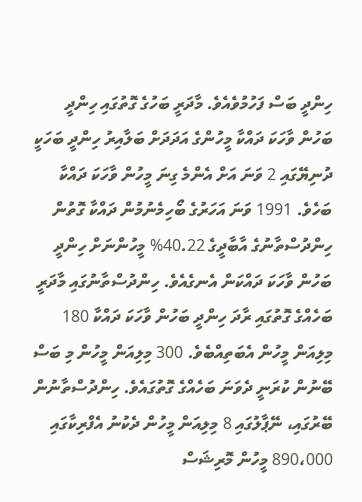ހިންދީ ބަސް ފަހުމުވެއެވެ. މާދަރީ ބަހުގެ ގޮތުގައި ހިންދީ ބަހުން ވާހަކަ ދައްކާ މީހުންގެ އަދަދަށް ބަލާއިރު ހިންދީ ބަހަކީ ދުނިޔޭގައި 2 ވަނަ އަށް އެންމެ ގިނަ މީހުން ވާހަކަ ދައްކާ ބަހެވެ. 1991 ވަނަ އަހަރުގެ ބޯހިމެނުމުން ދައްކާ ގޮތުން ހިންދުސްތާނުގެ އާބާދީގެ 40.22% މީހުންނަށް ހިންދީ ބަހުން ވާހަކަ ދައްކަން އެނގެއެވެ. ހިންދުސްތާނުގައި މާދަރީ ބަހެއްގެ ގޮތުގައި ރާދަ ހިންދީ ބަހުން ވާހަކަ ދައްކާ 180 މިލިއަން މީހުން އެބަތިއްބެވެ. 300 މިލިއަން މީހުން މި ބަސް ބޭނުން ކުރަނީ ދެވަނަ ބަހެއްގެ ގޮތުގައެވެ. ހިންދުސްތާނުން ބޭރުގައި، ނޭޕާލުގައި 8 މިލިއަން މީހުން ދެކުނު އެފްރިކާގައި 890،000 މީހުން މޮރިޝަސް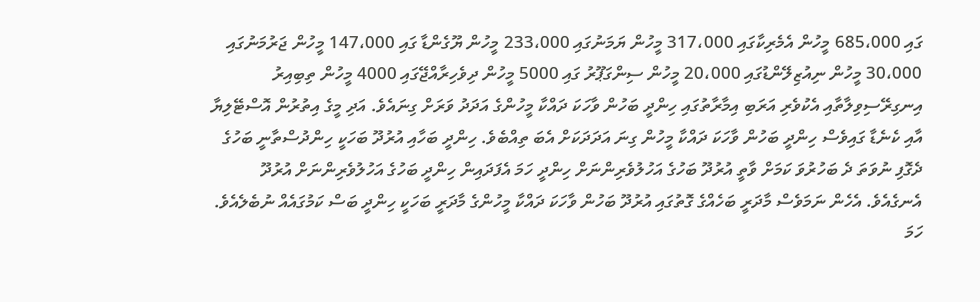ގައި 685،000 މީހުން އެމެރިކާގައި 317،000 މީހުން ޔަމަނުގައި 233،000 މީހުން ޔޫގެންޑާ ގައި 147،000 މީހުން ޖަރުމަނުގައި 30،000 މީހުން ނިއުޒިލޭންޑުގައި 20،000 މީހުން ސިންގަޕޫރު ގައި 5000 މީހުން ދިވެހިރާއްޖޭގައި 4000 މީހުން ތިބިއިރު އިނގިރޭސިވިލާތާއި އެކުވެރި އަރަބި އިމާރާތުގައި ހިންދީ ބަހުން ވާހަކަ ދައްކާ މީހުންގެ އަދަދު ވަރަށް ގިނައެވެ. އަދި މީގެ އިތުރުން އޮސްޓޭލިޔާ އާއި ކެނެޑާ ގައިވެސް ހިންދީ ބަހުން ވާހަކަ ދައްކާ މީހުން ގިނަ އަދަދަކަށް އެބަ ތިއްބެވެ. ހިންދީ ބަހާއި އުރުދޫ ބަހަކީ ހިންދުސްތާނީ ބަހުގެ ދެގޮފި ނުވަތަ ދެ ބަހުރުވަ ކަމަށް ވާތީ އުރުދޫ ބަހުގެ އަހުލުވެރިންނަށް ހިންދީ ހަމަ އެފަދައިން ހިންދީ ބަހުގެ އަހުލުވެރިންނަށް އުރުދޫ އެނގެއެވެ. އެހެން ނަމަވެސް މާދަރީ ބަހެއްގެ ގޮތުގައި އުރުދޫ ބަހުން ވާހަކަ ދައްކާ މީހުންގެ މާދަރީ ބަހަކީ ހިންދީ ބަސް ކަމުގައެއް ނުބެލެއެވެ. ހަމަ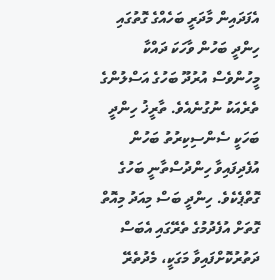އެފަދައިން މާދަރީ ބަހެއްގެ ގޮތުގައި ހިންދީ ބަހުން ވާހަކަ ދައްކާ މީހުންވެސް އުރުދޫ ބަހުގެ އަސްލުންގެ ތެރެއަކު ނުގުނެއެވެ. ތާރީޚު ހިންދީ ބަހަކީ ސެންސިކިރުތު ބަހުން އުފެދިފައިވާ ހިންދުސްތާނީ ބަހުގެ ގޮތްޕެކެވެ. ހިންދީ ބަސް މިއަދު މިއޮތް ގޮތަށް އުފެދުމުގެ ތެރޭގައި އެބަސް ދަތުރުކޮށްފައިވާ މަގަކީ، މެދުތެރޭ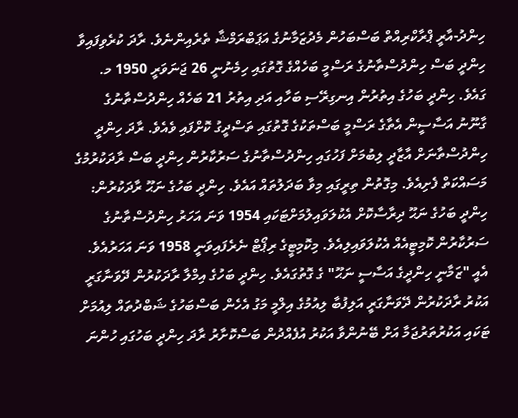ހިންދު-އާރީ ޕްރާކްރިއްތް ބަސްބަހުން މެދުޒަމާނުގެ އަޕަބްރަމްޝާ ތެރެއިންނެވެ. ރާދަ ކުރެވިފައިވާ ހިންދީ ބަސް ހިންދުސްތާނުގެ ރަސްމީ ބަހެއްގެ ގޮތުގައި ހިމެނުނީ 26 ޖަނަވަރީ 1950 މ. ގައެވެ. ހިންދީ ބަހުގެ އިތުރުން އިނގިރޭސި ބަހާއި އަދި އިތުރު 21 ބަހެއް ހިންދުސްތާނުގެ ގާނޫނު އަސާސީން އެތާގެ ރަސްމީ ބަސްތަކުގެ ގޮތުގައި ތަސްދީގު ކޮށްފައި ވެއެވެ. ރާދަ ހިންދީ ހިންދުސްތާނަށް އާޒާދީ ލިބުމަށް ފަހުގައި ހިންދުސްތާނުގެ ސަރުކާރުން ހިންދީ ބަސް ރާދަކުރުމުގެ މަސައްކަތް ފެށިއެވެ. މިގޮތުން ތިރީގައި މިވާ ބަދަލުތައް އައެވެ. ހިންދީ ބަހުގެ ނަޙޫ ރާދަކުރުން: ހިންދީ ބަހުގެ ނަޙޫ ދިރާސާކޮށް އެކުލަވައިލުމަށްޓަކައި 1954 ވަނަ އަހަރު ހިންދުސްތާނުގެ ސަރުކާރުން ކޮމިޓީއެއް އެކުލަވައިލިއެވެ. މިކޮމިޓީގެ ރިޕޯޓް ނެރެފައިވަނީ 1958 ވަނަ އަހަރުއެވެ. އެއީ "ޒަމާނީ ހިންދީގެ އަސާސީ ނަޙޫ" ގެ ގޮތުގައެވެ. ހިންދީ ބަހުގެ އިމްލާ ރާދަކުރުން ދޭވަނާގަރީ އަކުރު ރާދަކުރުން ދޭވަނާގަރީ އަލިފުބާ ލިއުމުގެ އިލްމީ މަގު އެހެން ބަސްބަހުގެ ޝަބްދުތައް ލިއުމަށް ޓަކައި އަކުރުތަރުޖަމާ އަށް ބޭނުންވާ އަކުރު އުފެއްދުން ބަސްކޮށާރު ރާދަ ހިންދީ ބަހުގައި ހުންނަ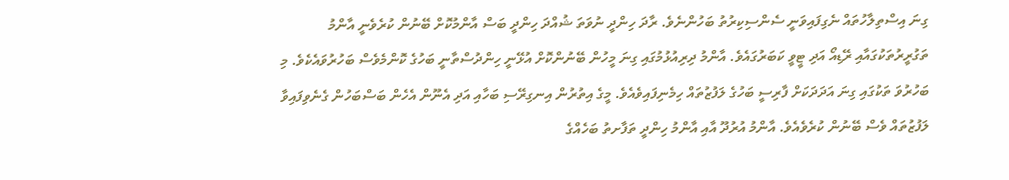ގިނަ އިސްތިލާހުތައް ނެގިފައިވަނީ ސެންސިކިރުތު ބަހުންނެވެ. ރާދަ ހިންދީ ނުވަތަ ޝުއްދަ ހިންދީ ބަސް އާންމުކޮށް ބޭނުން ކުރެވެނީ އާންމު ތަގުރީރުތަކުގައާއި ރޭޑިއޯ އަދި ޓީވީ ކަބަރުގައެވެ. އާންމު ދިރިއުޅުމުގައި ގިނަ މީހުން ބޭނުންކޮށް އުޅޭނީ ހިންދުސްތާނީ ބަހުގެ ކޮންމެވެސް ބަހުރުވައެކެވެ. މި ބަހުރުވަ ތަކުގައި ގިނަ އަދަދަކަށް ފާރިސީ ބަހުގެ ލަފުޒުތައް ހިމެނިފައިވެއެވެ. މީގެ އިތުރުން އިނގިރޭސި ބަހާއި އަދި އެނޫން އެހެން ބަސްބަހުން ގެނެވިފައިވާ ލަފުޒުތައް ވެސް ބޭނުން ކުރެވެއެވެ. އާންމު އުރުދޫ އާއި އާންމު ހިންދީ ތަފާށތު ބަހެއްގެ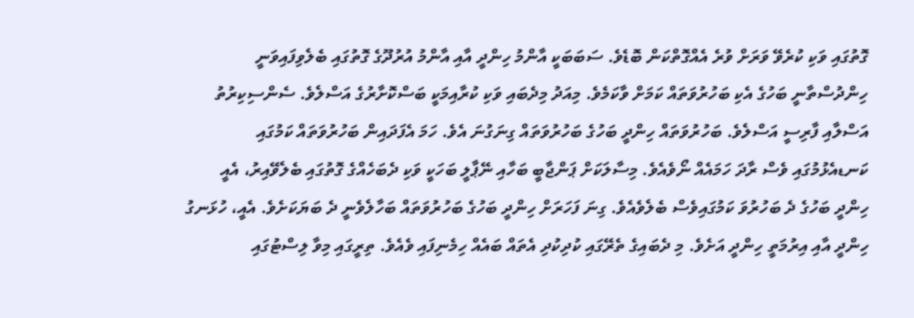ގޮތުގައި ވަކި ކުރެވޭ ވަރަށް ވުރެ އެއްގޮތްކަން ބޮޑެވެ. ސަބަބަކީ އާންމު ހިންދީ އާއި އާންމު އުރުދޫގެ ގޮތުގައި ބެލެވިފައިވަނީ ހިންދުސްތާނީ ބަހުގެ އެކި ބަހުރުވަތައް ކަމަށް ވާކަމެވެ. މިއަދު މިދެބައި ވަކި ކުރާއިމަކީ ބަސްކޮށާރުގެ އަސްލެވެ. ސެންސިކިރުތު އަސްލާއި ފާރިސީ އަސްލެވެ. ބަހުރުވަތައް ހިންދީ ބަހުގެ ބަހުރުވަތައް ގިނަގުނަ އެވެ. ހަމަ އެފަދައިން ބަހުރުވަތައް ކަމުގައި ކަނޑއެޅުމުގައި ވެސް ރާދަ ހަމައެއް ނޯވެއެވެ. މިސާލަކަށް ޕަންޖާބީ ބަހާއި ނޭޕާލީ ބަހަކީ ވަކި ދެބަހެއްގެ ގޮތުގައި ބެލެވޭއިރު، އެއީ ހިންދީ ބަހުގެ ދެ ބަހުރުވަ ކަމުގައިވެސް ބެލެވެއެވެ. ގިނަ ފަހަރަށް ހިންދީ ބަހުގެ ބަހުރުވަތައް ބަހާލެވެނީ ދެ ބަޔަކަށެވެ. އެއީ، ހުޅަނގު ހިންދީ އާއި އިރުމަތީ ހިންދީ އަށެވެ. މި ދެބައިގެ ތެރޭގައި ކުދިކުދި އެތައް ބައެއް ހިމެނިފައި ވެއެވެ. ތިރީގައި މިވާ ލިސްޓުގައި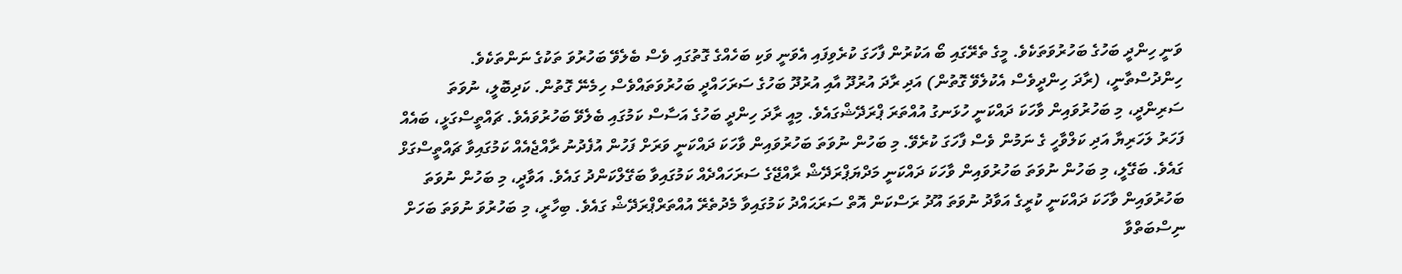ވަނީ ހިންދީ ބަހުގެ ބަހުރުވަތަކެވެ. މީގެ ތެރޭގައި ބޯ އަކުރުން ފާހަގަ ކުރެވިފައި އެވަނީ ވަކި ބަހެއްގެ ގޮތުގައި ވެސް ބެލެވޭ ބަހުރުވަ ތަކުގެ ނަންތަކެވެ. ހިންދުސްތާނީ، (ރާދަ ހިންދީވެސް އެކުލެވޭ ގޮތުން) އަދި ރާދަ އުރުދޫ އާއި އުރުދޫ ބަހުގެ ސަރަހައްދީ ބަހުރުވަތައްވެސް ހިމެނޭ ގޮތުން. ކަދިބޮލީ، ނުވަތަ ސަރިންދީ، މި ބަހުރުވައިން ވާހަކަ ދައްކަނީ ހުޅަނގު އުއްތަރަ ޕްރަދޭޝްގައެވެ. މިއީ ރާދަ ހިންދީ ބަހުގެ އަސާސް ކަމުގައި ބެލެވޭ ބަހުރުވައެވެ. ޗައްތީސްގަޅީ، ބައެއް ފަހަރު ލަހަރިޔާ އަދި ކަލްވާހީ ގެ ނަމުން ވެސް ފާހަގަ ކުރެވޭ. މި ބަހުން ނުވަތަ ބަހުރުވައިން ވާހަކަ ދައްކަނީ ވަރަށް ފަހުން އުފެދުނު ރާއްޖެއެއް ކަމުގައިވާ ޗައްތީސްގަޅް ގައެވެ. ބަގޭލީ، މި ބަހުން ނުވަތަ ބަހުރުވައިން ވާހަކަ ދައްކަނީ މަދްޔަޕްރަދޭޝް ރާއްޖޭގެ ސަރަހައްދެއް ކަމުގައިވާ ބަގޭލްކަންދު ގައެވެ. އަވާދީ، މި ބަހުން ނުވަތަ ބަހުރުވައިން ވާހަކަ ދައްކަނީ ކުރީގެ އަވާދު ނުވަތަ އޫދު ރަސްކަން އޮތް ސަރަޙައްދު ކަމުގައިވާ މެދުތެރޭ އުއްތަރްޕްރަދޭޝް ގައެވެ. ބިހާރީ، މި ބަހުރުވަ ނުވަތަ ބަހަށް ނިސްބަތްވާ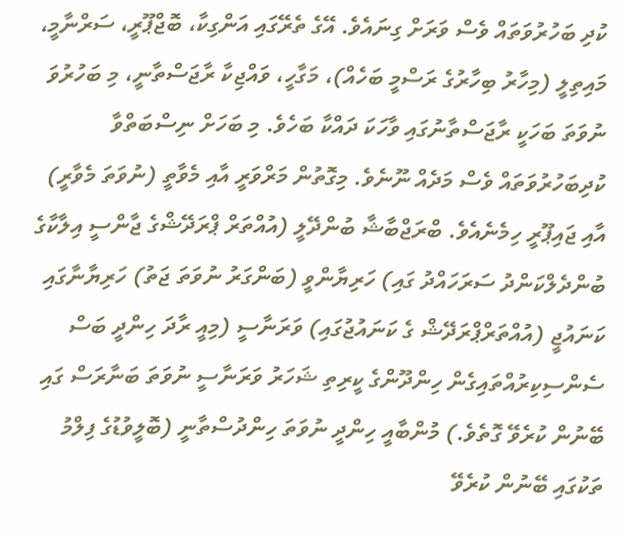ކުދި ބަހުރުވަތައް ވެސް ވަރަށް ގިނައެވެ. އޭގެ ތެރޭގައި އަންގިކާ، ބޮޖްޕޫރީ، ސަރްނާމީ، މައިތިލީ (މިހާރު ބިހާރުގެ ރަސްމީ ބަހެއް)، މަގާހީ، ވައްޖިކާ ރާޖަސްތާނީ، މި ބަހުރުވަ ނުވަތަ ބަހަކީ ރާޖަސްތާނުގައި ވާހަކަ ދައްކާ ބަހެވެ. މި ބަހަށް ނިސްބަތްވާ ކުދިބަހުރުވަތައް ވެސް މަދެއް ނޫނެވެ. މިގޮތުން މަރްވަރީ އާއި މެވާތީ (ނުވަތަ މެވާރީ) އާއި ޖައިޕޫރީ ހިމެނެއެވެ. ބްރަޖްބާޝާ ބުންދޭލީ (އުއްތަރް ޕްރަދޭޝްގެ ޖާންސީ އިލާކާގެ ބުންދެލްކަންދު ސަރަހައްދު ގައި) ހަރިޔާންވީ (ބަންގަރު ނުވަތަ ޖަތު) ހަރިޔާނާގައި ކަނައުޖީ (އުއްތަރްޕްރަދޭޝް ގެ ކަނައުޖުގައި) ވަރަނާސީ (މިއީ ރާދަ ހިންދީ ބަސް ސެންސިކިރުއްތައިގެން ހިންދޫންގެ ކީރިތި ޝަހަރު ވަރަނާސީ ނުވަތަ ބަނާރަސް ގައި ބޭނުން ކުރެވޭ ގޮތެވެ.) މުންބާއީ ހިންދީ ނުވަތަ ހިންދުސްތާނީ (ބޮލީވުޑުގެ ފިލްމު ތަކުގައި ބޭނުން ކުރެވޭ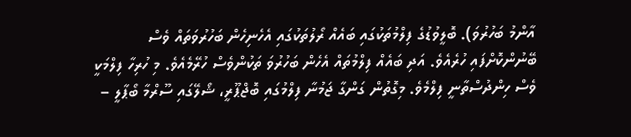އާންމު ބަހުރުވަ). ބޮލީވުޑުގެ ފިލްމުތަކުގައި ބައެއް ރޯލުތަކުގައި އެހެނިހެން ބަހުރުވަތައް ވެސް ބޭނުންކޮށްފައި ހުރެއެވެ. އަދި ބައެއް ފިލްމުތައް އެހެން ބަހުރުވަ ތަކުންވެސް ހުރޭމެއެވެ. މި ހުރިހާ ފިލްމަކީ ވެސް ހިންދުސްތާނީ ފިލްމެވެ. މިގޮތުން ގަންގާ ޖަމުނާ ފިލްމުގައި ބޮޖްޕޫރީ، ޝޯލޭގައި ސޫރްމާ ބޯޕާލީ –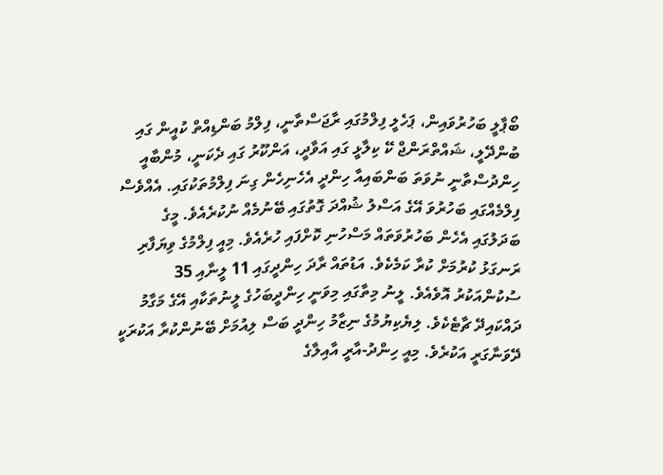ބޯޕާލީ ބަހުރުވައިން، ޕަހެލީ ފިލްމުގައި ރާޖަސްތާނީ، ފިލްމު ބަންޑިއްތް ކުއީން ގައި ބުންދޭލީ، ޝައްތްރަންޖް ކޭ ކިލާޅީ ގައި އަވާދީ، އަންކޫރު ގައި ދެކަނީ، މުންބާއީ ހިންދުސްތާނީ ނުވަތަ ބަންބައިއާ ހިންދީ އެހެނިހެން ގިނަ ފިލްމުތަކުގައި. އެއްވެސް ފިލްމެއްގައި ބަހުރުވަ އޭގެ އަސްލު ޝުއްދަ ގޮތުގައި ބޭނުމެއް ނުކުރެއެވެ. މީގެ ބަދަލުގައި އެހެން ބަހުރުވަތައް މަސްހުނި ކޮށްފައި ހުރެއެވެ. މިއީ ފިލްމުގެ ވިޔަފާރި ރަނގަޅު ކުރުމަށް ކުރާ ކަމެކެވެ. އަޑުތައް ރާދަ ހިންދީގައި 11 ލީނާއި 35 ސުކުންއަކުރު އޮވެއެވެ. ލީނު މިތާގައި މިވަނީ ހިންދީބަހުގެ ލީނުތަކާއި އޭގެ މަގާމު ދައްކައިދޭ ޗާޓެކެވެ. ލިޔެކިޔުމުގެ ނިޒާމު ހިންދީ ބަސް ލިއުމަށް ބޭނުންކުރާ އަކުރަކީ ދޭވަނާގަރީ އަކުރެވެ. މިއީ ހިންދު-އާރީ އާއިލާގެ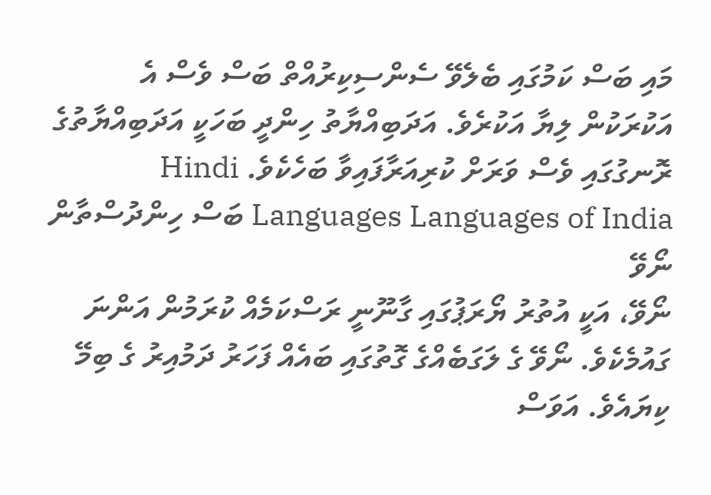މައި ބަސް ކަމުގައި ބެލެވޭ ސެންސިކިރުއްތް ބަސް ވެސް އެ އަކުރަކުން ލިޔާ އަކުރެވެ. އަދަބިއްޔާތު ހިންދީ ބަހަކީ އަދަބިއްޔާތުގެ ރޮނގުގައި ވެސް ވަރަށް ކުރިއަރާފައިވާ ބަހެކެވެ. Hindi Languages Languages of India ބަސް ހިންދުސްތާން
ނޯވޭ
ނޯވޭ، އަކީ އުތުރު ޔޯރަޕުގައި ގާނޫނީ ރަސްކަމެއް ކުރަމުން އަންނަ ގައުމެކެވެ. ނޯވޭ ގެ ލަގަބެއްގެ ގޮތުގައި ބައެއް ފަހަރު ދަމުއިރު ގެ ބިމޭ ކިޔައެވެ. އަވަސް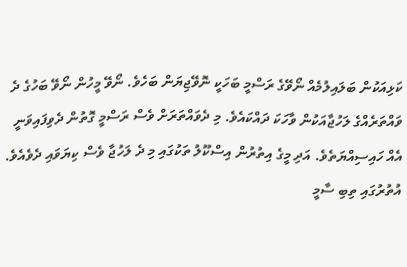ކަޅިއަކުން ބަލައިލުމެއް ނޯވޭގެ ރަސްމީ ބަހަކީ ނޮވޭޖިޔަން ބަހެވެ. ނޯވޭ މީހުން ނޯވޭ ބަހުގެ ދެ ވައްތަރެއްގެ ލަހުޖާއަކުން ވާހަކަ ދައްކައެވެ. މި ދެވައްތަރަށް ވެސް ރަސްމީ ގޮތުން ދެވިފައިވަނީ އެއް ހައިސިއްޔަތެވެ. އަދި މީގެ އިތުރުން އިސްކޫލު ތަކުގައި މި ދެ ލަހުޖާ ވެސް ކިޔަވައި ދެވެއެވެ. އުތުރުގައި ތިބި ސާމީ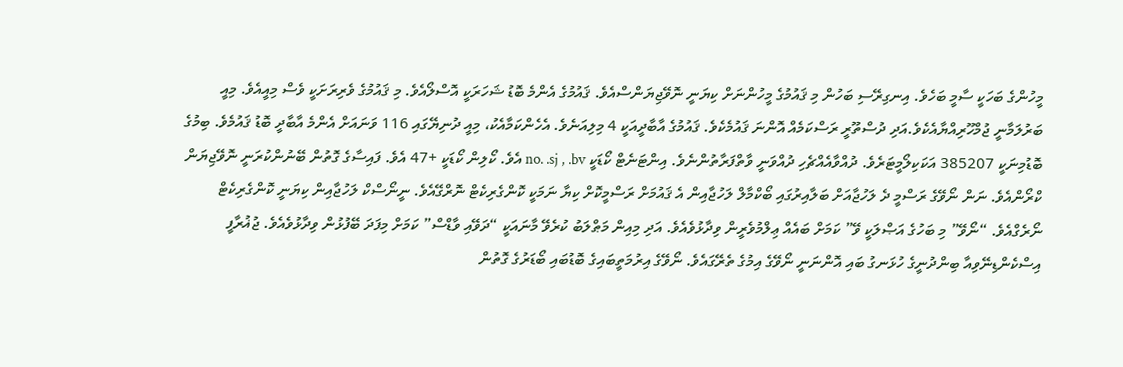މީހުންގެ ބަހަކީ ސާމީ ބަހެވެ. އިނގިރޭސި ބަހުން މި ޤައުމުގެ މީހުންނަށް ކިޔަނީ ނޮވޭޖިޔަންސްއެވެ. ޤައުމުގެ އެންމެ ބޮޑު ޝަހަރަކީ އޮސްލޯއެވެ. މި ޤައުމުގެ ވެރިރަށަކީ ވެސް މިއީއެވެ. މިއީ ބަރުލަމާނީ ޖުމްހޫރިއްޔާއެކެވެ.އަދި ދުސްތޫރީ ރަސްކަމެއް އޮންނަ ޤައުމެކެވެ. ޤައުމުގެ އާބާދީއަކީ 4 މިލިއަނެވެ. އެހެންކަމާއެކު، މިއީ ދުނިޔޭގައި 116 ވަނައަށް އެންމެ އާބާދީ ބޮޑު ޤައުމެވެ. ބިމުގެ ބޮޑުމިނަކީ 385207 އަކަކިލޯމީޓަރެވެ. ދުއްވާއެއްޗެހި ދުއްވަނީ ވާތްފަރާތުންނެވެ. އިންޓަނެޓް ކޯޑަކީ no. .sj , .bv އެވެ. ކޯލިން ކޯޑަކީ +47 އެވެ. ފައިސާގެ ގޮތުން ބޭނުންކުރަނީ ނޮވޭޖިޔަން ކްރޯންއެވެ. ނަން ނޯވޭގެ ރަސްމީ ދެ ލަހުޖާއަށް ބަލާއިރުގައި ބޯކްމާލް ލަހުޖާއިން އެ ޤައުމަށް ރަސްމީކޮށް ކިޔާ ނަމަކީ ކޮންގެރިކެޓް ނޮރްގޭއެވެ. ނީނޯސްކް ލަހުޖާއިން ކިޔަނީ ކޮންގެރިކެޓް ނޯރެގްއެވެ. “ނޯވޭ” މި ބަހުގެ އަޞްލަކީ ވޭ” ކަމަށް ބައެއް ޢިލްމުވެރީން ވިދާޅުވެއެވެ. އަދި މިއިން މަޠްލަބު ކުރެވޭ މާނައަކީ “ދަވޭއި ވާޑްސް” ކަމަށް މިފަދަ ބޭފުޅުން ވިދާޅުވެއެވެ. ޖުޣުރާފީ އިސްކެންޑިނޭވިއާ ބިންދުނީގެ ހުޅަނގު ބައި އޮންނަނީ ނޯވޭގެ އިމުގެ ތެރޭގައެވެ. ނޯވޭގެ އިރުމަތީބައިގެ ބޮޑުބައި ބޯޑަރުގެ ގޮތުން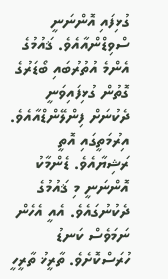ގުޅިފައި އޮންނަނީ ސްވިޑްންއާއެވެ. ޤައުމުގެ އެންމެ އުތުރުބައި ބޯޑަރުގެ ގޮތުން ގުޅިފައިވަނީ ދެކުނަށް ފިންލޭންޑްއާއެވެ. އިރުމަތީގައި އޮތީ ރަޝިޔާއެވެ. ޑެންމާކު އޮންނަނީ މި ޤައުމުގެ ދެކުނުގައެވެ. އެއީ އެހެން ނަމަވެސް ކަނޑު ހުރަސްކޮށެވެ. ތާރީޚު ތާރީހީ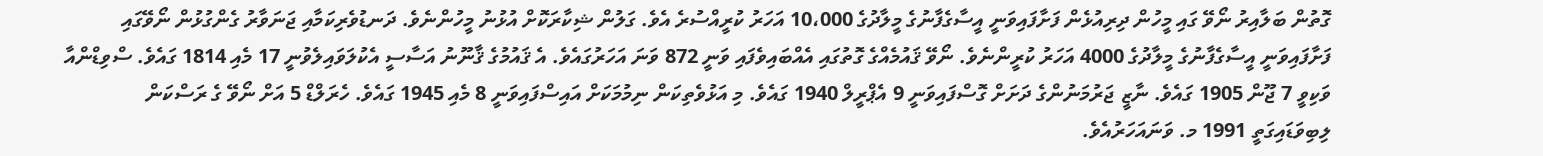ގޮތުން ބަލާއިރު ނޯވޭ ގައި މީހުން ދިރިއުޅެން ފަށާފައިވަނީ އީސާގެފާނުގެ މީލާދުގެ 10،000 އަހަރު ކުރީއްސުރެ އެވެ. ގަލުން ޝިކާރަކޮށް އުޅުނު މީހުންނެވެ. ދަނޑުވެރިކަމާއި ޖަނަވާރު ގެންގުޅުން ނޯވޭގައި ފަށާފައިވަނީ އީސާގެފާނުގެ މީލާދުގެ 4000 އަހަރު ކުރީންނެވެ. ނޯވޭ ޤައުމެއްގެ ގޮތުގައި އެއްބައިވެފައި ވަނީ 872 ވަނަ އަހަރުގައެވެ. އެ ޤައުމުގެ ޤާނޫނު އަސާސީ އެކުލަވައިލެވުނީ 17 މެއި 1814 ގައެވެ. ސްވިޑްންއާ ވަކިވީ 7 ޖޫން 1905 ގައެވެ. ނާޒީ ޖަރުމަނުންގެ ދަށަށް ގޮސްފައިވަނީ 9 އެޕްރީލް 1940 ގައެވެ. މި އަޅުވެތިކަން ނިމުމަކަށް އައިސްފައިވަނީ 8 މެއި 1945 ގައެވެ. ހެރަލްޑް 5 އަށް ނޯވޭ ގެ ރަސްކަން ލިބިވަޑައިގަތީ 1991 މ. ވަނައަހަރުއެވެ.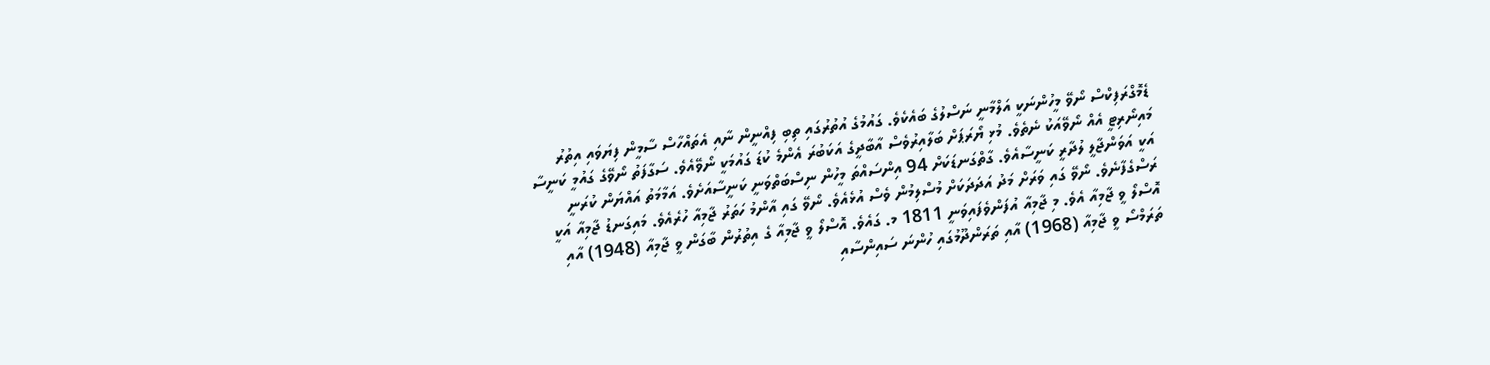ޑެމޮގްރަފިކްސް ނޯވޭ މީހުންނަކީ އަލްމާނީ ނަސްލުގެ ބައެކެވެ. ގައުމުގެ އުތުރުގައި ތިބި ފިއްނީން ނާއި އެތައްހާސް ސާމީން ފިޔަވައި އިތުރު މައިނޯރިޓީ އެއް ނޯވޭއަކު ނެތެވެ. މުޅި ޔޯރަޕަށް ބަލާއިރުވެސް އާބާދީގެ އަކަބުރަ އެންމެ ކުޑަ ގައުމަކީ ނޯވޭއެވެ. ސަގާފަތު ނޯވޭގެ ގައުމީ ކަނީސާ އަކީ އަވަންޖާލީ ލުދާރީ ކަނީސާއެވެ. ގާތްގަނޑަކަށް 94 އިންސައްތަ މީހުން ނިސްބަތްވަނީ ކަނީސާއަށެވެ. އަމާމަތު އައްޔަން ކުރަނީ ރަސްގެފާނެވެ. ނޯވޭ ގައި ވަރަށް މަދު އަދަދަކަށް މުސްލިމުން ވެސް އުޅެއެވެ. ނޯވޭ ގައި އާންމު ހަތަރު ޖާމިއާ ހުރެއެވެ. މައިގަނޑު ޖާމިއާ އަކީ އޮސްލޯ ވީ ޖާމިއާ އެވެ. މި ޖާމިއާ އުފަންވެފައިވަނީ 1811 މ. ގައެވެ. އޮސްލޯ ވީ ޖާމިއާ ގެ އިތުރުން ބާގަން ވީ ޖާމިއާ (1948) އާއި ތަރަމްސޯ ވީ ޖާމިއާ (1968) އާއި ތަރަންދޫމުގައި ހުންނަ ސައިންސާއި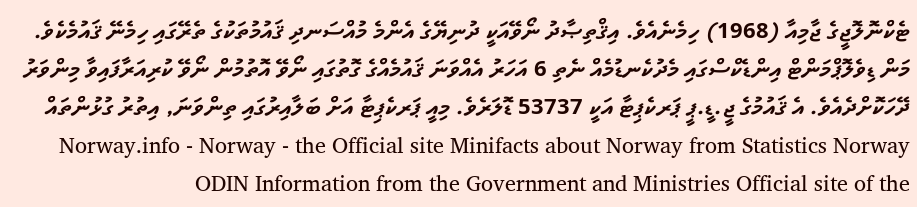ޓެކްނޮލޮޖީގެ ޖާމިއާ (1968) ހިމެނެއެވެ. އިޤްތިޞާދު ނޯވޭއަކީ ދުނިޔޭގެ އެންމެ މުއްސަނދި ޤައުމުތަކުގެ ތެރޭގައި ހިމެނޭ ޤައުމެކެވެ. މަން ޑިވެލޮޕްމަންޓް އިންޑެކްސްގައި މެދުކެނޑުމެއް ނެތި 6 އަހަރު އެއްވަނަ ޤައުމެއްގެ ގޮތުގައި ނޯވޭ އޮތުމުން ނޯވޭ ކުރިއަރާފައިވާ މިންވަރު ދޭހަކޮށްދެއެވެ. އެ ޤައުމުގެ ޖީ.ޑީ.ޕީ ޕަރކެޕިޓާ އަކީ 53737 ޑޮލަރެވެ. މިއީ ޕަރކެޕިޓާ އަށް ބަލާއިރުގައި ތިންވަނަ, އިތުރު ގުޅުންތައް Norway.info - Norway - the Official site Minifacts about Norway from Statistics Norway ODIN Information from the Government and Ministries Official site of the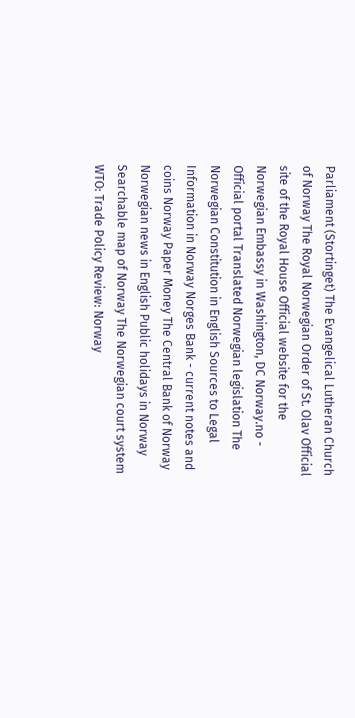Parliament (Stortinget) The Evangelical Lutheran Church of Norway The Royal Norwegian Order of St. Olav Official site of the Royal House Official website for the Norwegian Embassy in Washington, DC Norway.no - Official portal Translated Norwegian legislation The Norwegian Constitution in English Sources to Legal Information in Norway Norges Bank - current notes and coins Norway Paper Money The Central Bank of Norway Norwegian news in English Public holidays in Norway Searchable map of Norway The Norwegian court system WTO: Trade Policy Review: Norway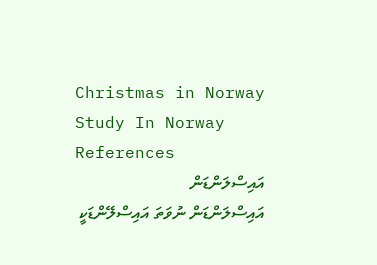Christmas in Norway Study In Norway References
އައިސްލަންޑަން
އައިސްލަންޑަން ނުވަތަ އައިސްލޭންޑަކީ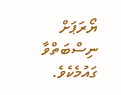ޔޯރަޕަށް ނިސްބަތްވާ ގައުމެކެވެ.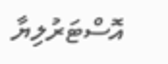އޮސްޓަރުލިޔާ